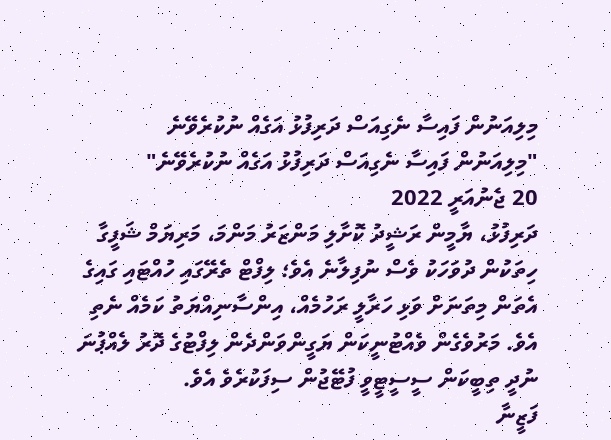މިލިއަނުން ފައިސާ ނެގިއަސް ދަރިފުޅު އަގެއް ނުކުރެވޭނެ
"މިލިއަނުން ފައިސާ ނެގިއަސް ދަރިފުޅު އަގެއް ނުކުރެވޭނެ"
20 ޖެނުއަރީ 2022
ދަރިފުޅު، ޔާމީން ރަޝީދު ކޮށާލި މަންޒަރު މަންމަ، މަރިޔަމް ޝަފީގާ ހިތަކުން ދުވަހަކު ވެސް ނުފިލާނެ އެވެ؛ ލިފްޓް ތެރޭގައި ހުއްޓައި ގައިގެ އެތަން މިތަނަށް ވަޅި ހަރާލީ ރަހުމެއް، އިންސާނިއްޔަތު ކަމެއް ނެތި އެވެ. މަރުވެގެން ވެއްޓުނީކަން ޔަގީންވަންދެން ލިފްޓުގެ ދޮރު ލެއްޕުނަ ނުދީ ތިބީކަން ސީސީޓީވީ ފުޓޭޖުން ސިފަކުރެވެ އެވެ.
ފަޒީނާ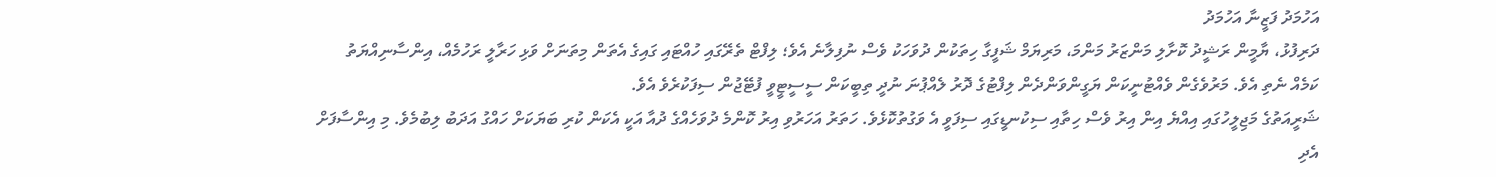އަހުމަދު ފަޒީނާ އަހުމަދު
ދަރިފުޅު، ޔާމީން ރަޝީދު ކޮށާލި މަންޒަރު މަންމަ، މަރިޔަމް ޝަފީގާ ހިތަކުން ދުވަހަކު ވެސް ނުފިލާނެ އެވެ؛ ލިފްޓް ތެރޭގައި ހުއްޓައި ގައިގެ އެތަން މިތަނަށް ވަޅި ހަރާލީ ރަހުމެއް، އިންސާނިއްޔަތު ކަމެއް ނެތި އެވެ. މަރުވެގެން ވެއްޓުނީކަން ޔަގީންވަންދެން ލިފްޓުގެ ދޮރު ލެއްޕުނަ ނުދީ ތިބީކަން ސީސީޓީވީ ފުޓޭޖުން ސިފަކުރެވެ އެވެ.
ޝަރީއަތުގެ މަޖިލީހުގައި އިއްޔެ އިން އިރު ވެސް ހިތާއި ސިކުނޑީގައި ސިފަވީ އެ ވަގުތުކޮޅެވެ. ހަތަރު އަހަރުވި އިރު ކޮންމެ ދުވަހެއްގެ ދުއާ އަކީ އެކަން ކުރި ބަޔަކަށް ހައްގު އަދަބު ލިބުމެވެ. މި އިންސާފަށް އެދި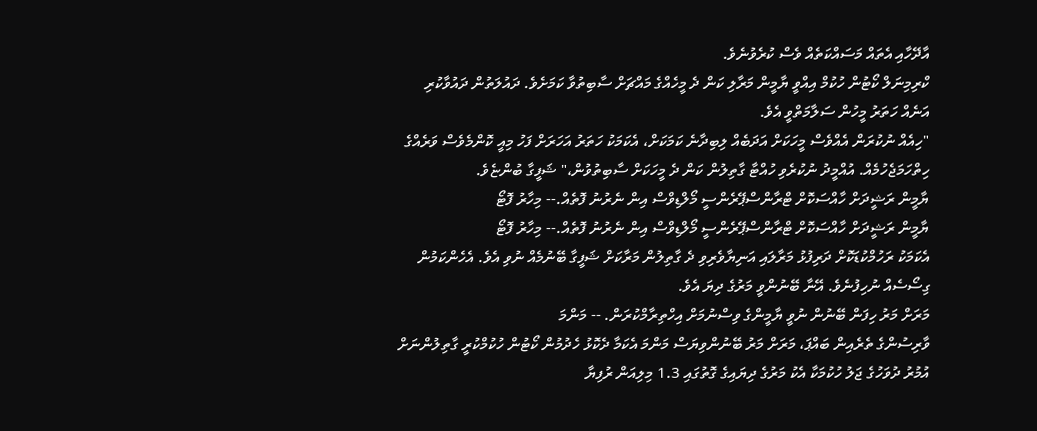އާދޭހާއި އެތައް މަސައްކަތެއް ވެސް ކުރެވުނެވެ.
ކްރިމިނަލް ކޯޓުން ހުކުމް އިއްވީ ޔާމީން މަރާލި ކަން ދެ މީހެއްގެ މައްޗަށް ސާބިތުވާ ކަމަށެވެ. ދައުލަތުން ދައުވާކުރި އަނެއް ހަތަރު މީހުން ސަލާމަތްވީ އެވެ.
"ހިއެއް ނުކުރަން އެއްވެސް މީހަކަށް އަދަބެއް ލިބިދާނެ ކަމަކަށް، އެކަމަކު ހަތަރު އަހަރަށް ފަހު މިއީ ކޮންމެވެސް ވަރެއްގެ ހިތްހަމަޖެހުމެއް. އުއްމީދު ނުކުރެވި ހުއްޓާ ގާތިލުން ކަން ދެ މީހަކަށް ސާބިތުވުން،" ޝަފީގާ ބުންޏެވެ.
ޔާމީން ރަޝީދަށް ހާއްސަކޮށް ޓްރާންސްޕޭރެންސީ މޯލްޑިވްސް އިން ނެރުނު ފޮތެއް.-- މިހާރު ފޮޓޯ
ޔާމީން ރަޝީދަށް ހާއްސަކޮށް ޓްރާންސްޕޭރެންސީ މޯލްޑިވްސް އިން ނެރުނު ފޮތެއް.-- މިހާރު ފޮޓޯ
އެކަމަކު ރަހުމްކުޑަކޮށް ދަރިފުޅު މަރާލައި އަނިޔާވެރިވި ދެ ގާތިލުން މަރާކަށް ޝަފީގާ ބޭނުމެއް ނުވި އެވެ. އެހެންކަމުން ގިސޯސެއް ނުހިފުނެވެ. އޭނާ ބޭނުންވީ މަރުގެ ދިޔަ އެވެ.
މަރަށް މަރު ހިފަން ބޭނުން ނުވީ ޔާމީންގެ ވިސްނުމަށް އިހްތިރާމްކުރަން. -- މަންމަ
ވާރިސުންގެ ތެރެއިން ބައްޕަ، މަރަށް މަރު ބޭނުންވިޔަސް މަންމަ އެކަމާ ދެކޮޅު ހެދުމުން ކޯޓުން ހުކުމްކުރީ ގާތިލުންނަށް އުމުރު ދުވަހުގެ ޖަލު ހުކުމަކާ އެކު މަރުގެ ދިޔައިގެ ގޮތުގައި 1.3 މިލިއަން ރުފިޔާ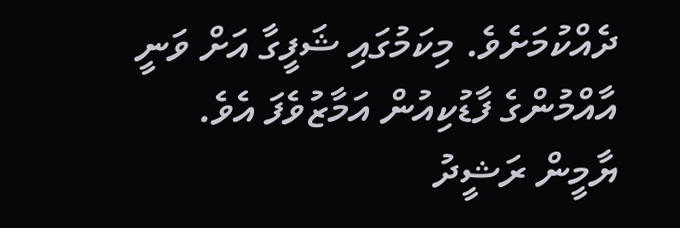ދެއްކުމަށެވެ. މިކަމުގައި ޝަފީގާ އަށް ވަނީ އާއްމުންގެ ފާޑުކިއުން އަމާޒުވެފަ އެވެ.
ޔާމީން ރަޝީދު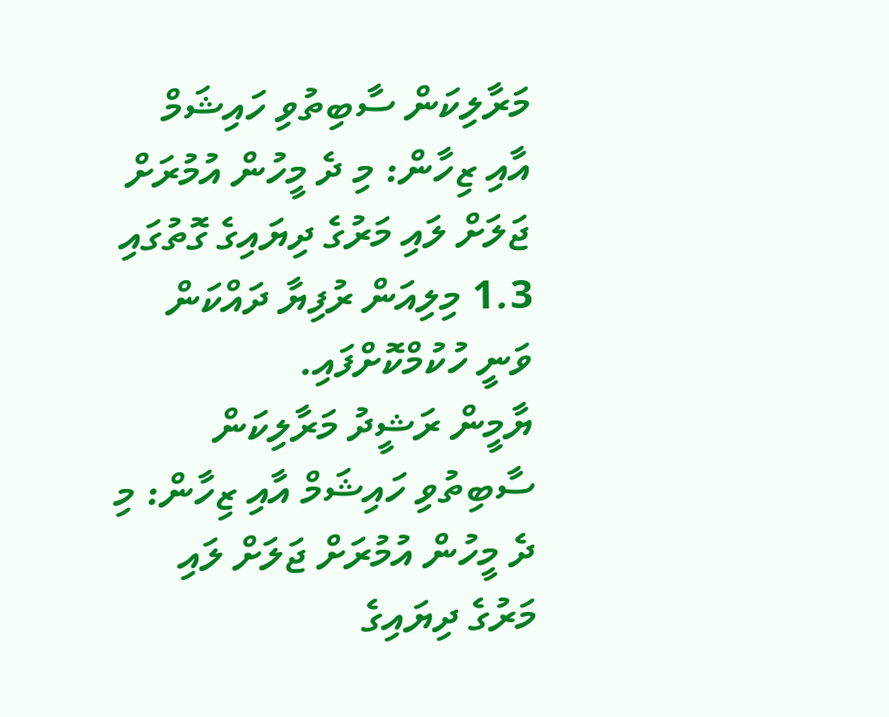މަރާލިކަން ސާބިތުވި ހައިޝަމް އާއި ޒިހާން: މި ދެ މީހުން އުމުރަށް ޖަލަށް ލައި މަރުގެ ދިޔައިގެ ގޮތުގައި 1.3 މިލިއަން ރުފިޔާ ދައްކަން ވަނީ ހުކުމްކޮށްފައި.
ޔާމީން ރަޝީދު މަރާލިކަން ސާބިތުވި ހައިޝަމް އާއި ޒިހާން: މި ދެ މީހުން އުމުރަށް ޖަލަށް ލައި މަރުގެ ދިޔައިގެ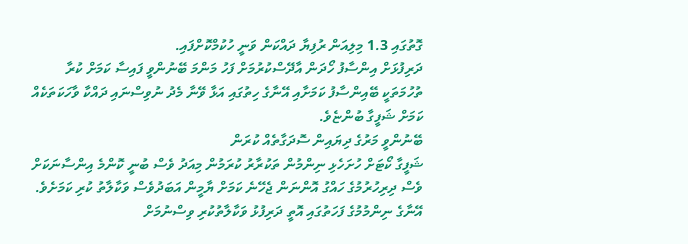ގޮތުގައި 1.3 މިލިއަން ރުފިޔާ ދައްކަން ވަނީ ހުކުމްކޮށްފައި.
ދަރިފުޅަށް އިންސާފު ހޯދަން އާދޭސްކުރުމަށް ފަހު މަންމަ ބޭނުންވީ ފައިސާ ކަމަށް ކުރާ ތުހުމަތަކީ ބޭއިންސާފު ކަމަށާއި އޭނާގެ ހިތުގައި އަޅާ ވޭނާ މެދު ނުވިސްނައި ދައްކާ ވާހަކަތަކެއް ކަމަށް ޝަފީގާ ބުންޏެވެ.
ބޭނުންވީ މަރުގެ ދިޔައިން ސޮދަގާތެއް ކުރަން
ޝަފީގާ ކޯޓަށް ހުށަހެޅި ނިންމުން ތަކުރާރު ކުރަމުން މިއަދު ވެސް ބުނީ ކޮންމެ އިންސާނަކަށް ވެސް ދިރިހުރުމުގެ ހައްގު އޮންނަން ޖެހޭނެ ކަމަށް ޔާމީން އަބަދުވެސް ވަކާލާތު ކުރި ކަމަށެވެ. އޭނާގެ ނިންމުމުގެ ފަހަތުގައި އޮތީ ދަރިފުޅު ވަކާލާތުކުރި ވިސްނުމަށް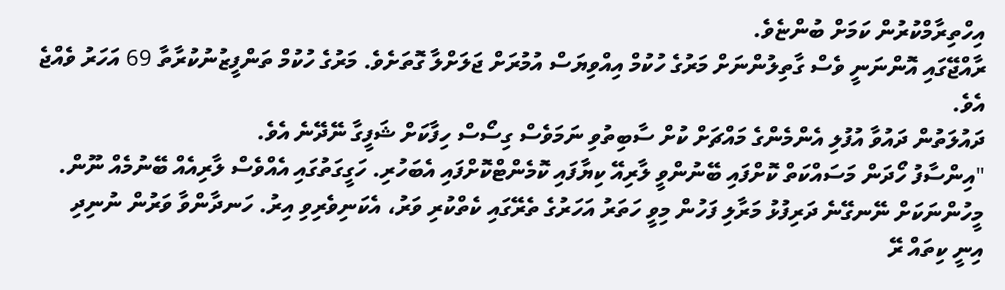އިހްތިރާމްކުރުން ކަމަށް ބުންޏެވެ.
ރާއްޖޭގައި އޮންނަނީ ވެސް ގާތިލުންނަށް މަރުގެ ހުކުމް އިއްވިޔަސް އުމުރަށް ޖަލަށްލާ ގޮތަށެވެ. މަރުގެ ހުކުމް ތަންފީޒުނުކުރާތާ 69 އަހަރު ވެއްޖެ އެވެ.
ދައުލަތުން ދައުވާ އުފުލި އެންމެންގެ މައްޗަށް ކުށް ސާބިތުވި ނަމަވެސް ގިސޯސް ހިފާކަށް ޝަފީގާ ނޭދޭނެ އެވެ.
"އިންސާފު ހޯދަން މަސައްކަތް ކޮށްފައި ބޭނުންވީ ލާރިއޭ ކިޔާފައި ކޮމެންޓްކޮށްފައި އެބަހުރި. ހަގީގަތުގައި އެއްވެސް ލާރިއެއް ބޭނުމެއް ނޫން. މީހުންނަކަށް ނޭނގޭނެ ދަރިފުޅު މަރާލި ފަހުން މިވީ ހަތަރު އަހަރުގެ ތެރޭގައި ކެތްކުރި ވަރު، އެކަނިވެރިވި އިރު. ހަނދާންވާ ވަރުން ނުނިދި އިނީ ކިތައް ރޭ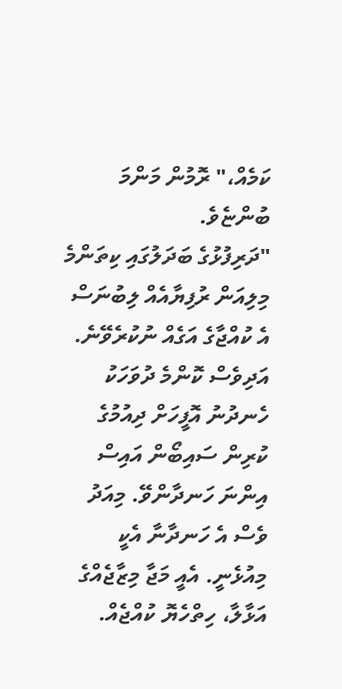ކަމެއް،" ރޮމުން މަންމަ ބުންޏެވެ.
"ދަރިފުޅުގެ ބަދަލުގައި ކިތަންމެ މިލިއަން ރުފިޔާއެއް ލިބުނަސް އެ ކުއްޖާގެ އަގެއް ނުކުރެވޭނެ. އަދިވެސް ކޮންމެ ދުވަހަކު ހެނދުނު އޮފީހަށް ދިއުމުގެ ކުރިން ސައިބޯން އައިސް އިންނަ ހަނދާންވޭ. މިއަދު ވެސް އެ ހަނދާނާ އެކީ މިއުޅެނީ. އެއީ މަޖާ މިޒާޖެއްގެ އަޅާލާ، ހިތްހެޔޮ ކުއްޖެއް.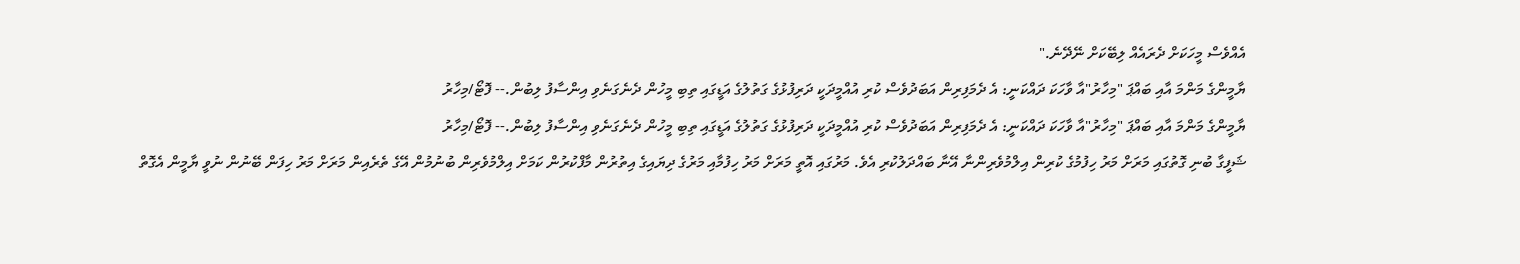އެއްވެސް މީހަކަށް ދެރައެއް ލިބޭކަށް ނޭދޭނެ."
ޔާމީންގެ މަންމަ އާއި ބައްޕަ "މިހާރު"އާ ވާހަކަ ދައްކަނީ: އެ ދެމަފިރިން އަބަދުވެސް ކުރި އުއްމީދަކީ ދަރިފުޅުގެ ގަތުލުގެ އަޑީގައި ތިބި މީހުން ދެނެގަނެވި އިންސާފު ލިބުން.-- ފޮޓޯ/މިހާރު
ޔާމީންގެ މަންމަ އާއި ބައްޕަ "މިހާރު"އާ ވާހަކަ ދައްކަނީ: އެ ދެމަފިރިން އަބަދުވެސް ކުރި އުއްމީދަކީ ދަރިފުޅުގެ ގަތުލުގެ އަޑީގައި ތިބި މީހުން ދެނެގަނެވި އިންސާފު ލިބުން.-- ފޮޓޯ/މިހާރު
ޝަފީގާ ބުނި ގޮތުގައި މަރަށް މަރު ހިފުމުގެ ކުރިން އިލްމުވެރިންނާ އޭނާ ބައްދަލުކުރި އެވެ. މަރުގައި އޮތީ މަރަށް މަރު ހިފުމާއި މަރުގެ ދިޔައިގެ އިތުރުން މާފްކުރުން ކަމަށް އިލްމުވެރިން ބުނުމުން އޭގެ ތެރެއިން މަރަށް މަރު ހިފަން ބޭނުން ނުވީ ޔާމީން އެގޮތް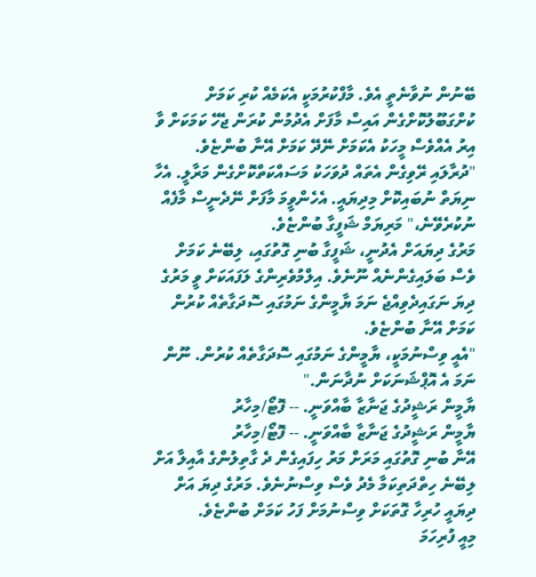ބޭނުން ނުވާނެތީ އެވެ. މާފްކުރުމަކީ އެކަމެއް ކުރި ކަމަށް ކުށްގަބޫލުކޮށްގެން އައިސް މާފަށް އެދުމުން ކުރަން ޖެހޭ ކަމަކަށް ވާ އިރު އެއްވެސް މީހަކު އެކަމަށް ނޭދޭ ކަމަށް އޭނާ ބުންޏެވެ.
"ދުރާލައި ރޭވިގެން އެތައް ދުވަހަކު މަސައްކަތްކޮށްގެން މަރާލީ. އެހާ ނިޔަތް ނުބައިކޮށް މިދިޔައީ. އެހެންވީމަ މާފަށް ނޭދެނީސް މާފެއް ނުކުރެވޭނެ،" މަރިޔަމް ޝަފީގާ ބުންޏެވެ.
މަރުގެ ދިޔައަށް އެދުނީ، ޝަފީގާ ބުނި ގޮތުގައި، ލިބޭނެ ކަމަށް ވެސް ބަލައިގެންނެއް ނޫނެވެ. އިލްމުވެރިންގެ ލަފައަކަށް ވީ މަރުގެ ދިޔަ ނަގައިދެވިއްޖެ ނަމަ ޔާމީންގެ ނަމުގައި ސޮދަގާތެއް ކުރުން ކަމަށް އޭނާ ބުންޏެވެ.
"އެއީ ވިސްނުމަކީ، ޔާމީންގެ ނަމުގައި ސޮދަގާތެއް ކުރުން. ނޫން ނަމަ އެ އޮޕްޝަނަކަށް ނުދާނަން."
ޔާމީން ރަޝީދުގެ ޖަނާޒާ ބާއްވަނީ. -- ފޮޓޯ/މިހާރު
ޔާމީން ރަޝީދުގެ ޖަނާޒާ ބާއްވަނީ. -- ފޮޓޯ/މިހާރު
އޭނާ ބުނި ގޮތުގައި މަރަށް މަރު ހިފައިގެން ދެ ގާތިލުންގެ އާއިލާ އަށް ލިބޭނެ ހިތްދަތިކަމާ މެދު ވެސް ވިސްނުނެވެ. މަރުގެ ދިޔަ އަށް ދިޔައީ ހުރިހާ ގޮތަކަށް ވިސްނުމަށް ފަހު ކަމަށް ބުންޏެވެ.
މިއީ ފުރިހަމަ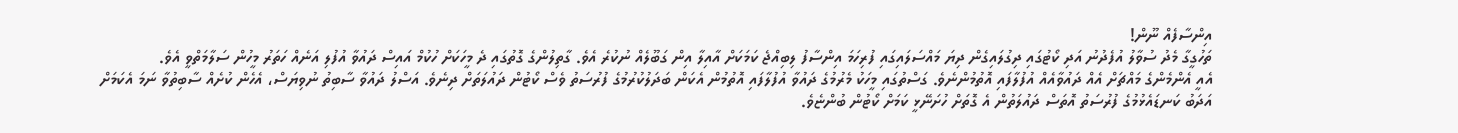އިންސާފެއް ނޫން!
ތަހުގީގާ މެދު ސުވާލު އުފެދުނު އަދި ކޯޓުގައި ދިގުލައިގެން ދިޔަ މައްސަލައިގައި ފުރިހަމަ އިންސާފު ލިބިއްޖެ ކަމަކަށް އާއިލާ އިން ގަބޫލެއް ނުކުރެ އެވެ. ގާތިލުންގެ ގޮތުގައި ދެ މީހަކަށް ހުކުމް އައިސް ދައުވާ އުފުލި އަނެއް ހަތަރު މީހުން ސަލާމަތްވީ އެވެ.
އެއީ އެންމެންގެ މައްޗަށް އެއް ދައުވާއެއް އުފުލާފައި އޮތުމުންނެވެ. ގަސްތުގައި މީހަކު މެރުމުގެ ދައުވާ އުފުލާފައި އޮތުމުން އެކަން ބަދަލުކުރުމުގެ ފުރުސަތު ވެސް ކޯޓުން ދައުލަތަށް ދިނެވެ. އަސްލު ދައުވާ ސާބިތު ނުވިޔަސް، އެހެން ކުށެއް ސާބިތުވާ ނަމަ އެކަމަށް އަދަބު ކަނޑައެޅުމުގެ ފުރުސަތު އޮތަސް ދައުލަތުން އެ ގޮތަށް ހުށަނޭޅީ ކަމަށް ކޯޓުން ބުންޏެވެ.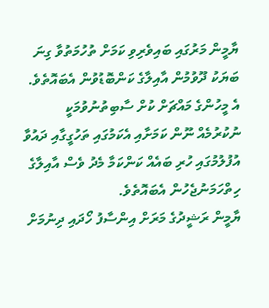ޔާމީން މަރުގައި ބައިވެރިވި ކަމަށް ތުހުމަތުވާ ގިނަ ބަޔަކު ދޫވުމުން އާއިލާގެ ކަންބޮޑުވުން އެބައޮތެވެ. އެ މީހުންގެ މައްޗަށް ކުށް ސާބިތުނުވުމަކީ ނުކުރުމެއް ނޫން ކަމަށާއި އެކަމުގައި ތަހުގީގާއި ދައުވާ އުފުލުމުގައި ހުރި ބައެއް ކަންކަމާ މެދު ވެސް އާއިލާގެ ހިތްހަމަނުޖެހުން އެބައޮތެވެ.
ޔާމީން ރަޝީދުގެ މަރަށް އިންސާފު ހޯދައި ދިނުމަށް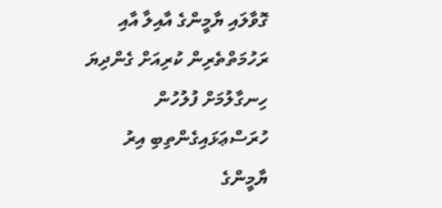ގޮވާލައި ޔާމީންގެ އާއިލާ އާއި ރަހުމަތްތެރިން ކުރިއަށް ގެންދިޔަ ހިނގާލުމަށް ފުލުހުން ހުރަސްޢަޅައިގެންތިބި އިރު ޔާމީންގެ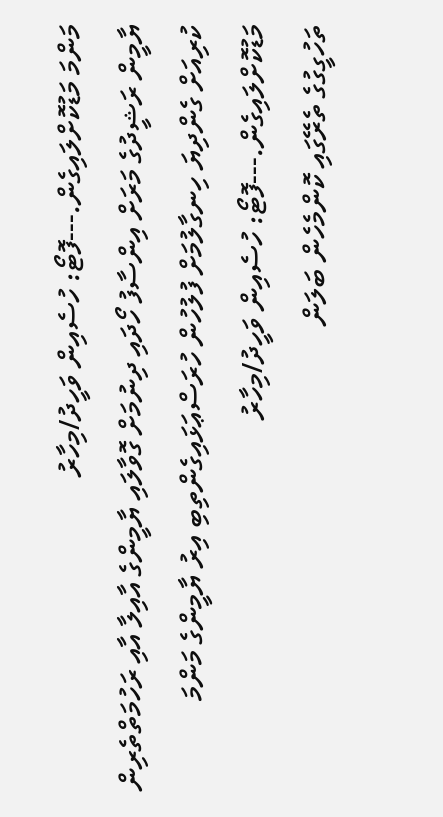މަންމަ މަޑުކޮށްލައިގެން.---ފޮޓޯ: ހުސެއިން ވަހީދު/މިހާރު
ޔާމީން ރަޝީދުގެ މަރަށް އިންސާފު ހޯދައި ދިނުމަށް ގޮވާލައި ޔާމީންގެ އާއިލާ އާއި ރަހުމަތްތެރިން ކުރިއަށް ގެންދިޔަ ހިނގާލުމަށް ފުލުހުން ހުރަސްޢަޅައިގެންތިބި އިރު ޔާމީންގެ މަންމަ މަޑުކޮށްލައިގެން.---ފޮޓޯ: ހުސެއިން ވަހީދު/މިހާރު
ތަހުގީގުގެ ތެރޭގައި ކޮންމެހެން ބަލަން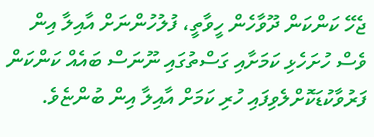ޖެހޭ ކަންކަން ދޫވާހެން ހީވާތީ، ފުލުހުންނަށް އާއިލާ އިން ވެސް ހުށަހެޅި ކަމަށާއި ގަސްތުގައި ނޫނަސް ބައެއް ކަންކަން ފަރުވާކުޑަކޮށްލެވިފައި ހުރި ކަމަށް އާއިލާ އިން ބުންޏެވެ.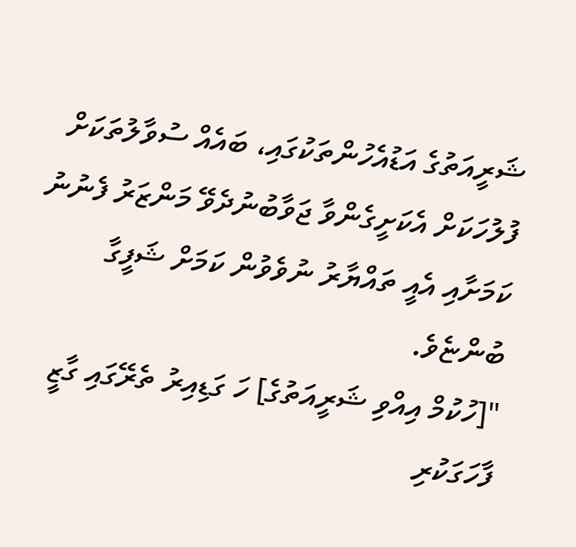ޝަރީއަތުގެ އަޑުއެހުންތަކުގައި، ބައެއް ސުވާލުތަކަށް ފުލުހަކަށް އެކަށީގެންވާ ޖަވާބުނުދެވޭ މަންޒަރު ފެނުނު ކަމަށާއި އެއީ ތައްޔާރު ނުވެވުން ކަމަށް ޝަފީގާ ބުންޏެވެ.
"[ހުކުމް އިއްވި ޝަރީއަތުގެ] ހަ ގަޑިއިރު ތެރޭގައި ގާޒީ ފާހަގަކުރި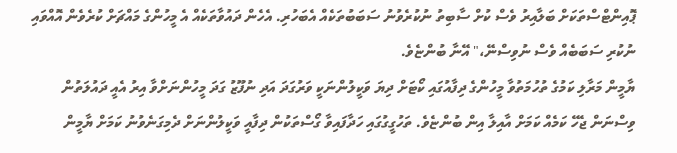ޕޮއިންޓްސްތަކަށް ބަލާއިރު ވެސް ކުށް ސާބިތު ނުކުރެވުނު ސަބަބުތަކެއް އެބަހުރި. އެހެން ދައުވާތަކެއް އެ މީހުންގެ މައްޗަށް ކުރެވެން އޮއްވައި ނުކުރި ސަބަބެއް ވެސް ނުވިސްނޭ،" އޭނާ ބުންޏެވެ.
ޔާމީން މަރާލި ކަމުގެ ތުހުމަތުވާ މީހުންގެ ދިފާއުގައި ކޯޓަށް ދިޔަ ވަކީލުންނަކީ ވަރުގަދަ އަދި ނުފޫޒު ގަދަ މީހުންނަށްވާ އިރު އެއީ ދައުލަތުން ވިސްނަން ޖެހޭ ކަމެއް ކަމަށް އާއިލާ އިން ބުންޏެވެ. ތަހުގީގުގައި ހަދާފައިވާ ގޯސްތަކުން ދިފާއީ ވަކީލުންނަށް ދެމިގަނެވުނު ކަމަށް ޔާމީން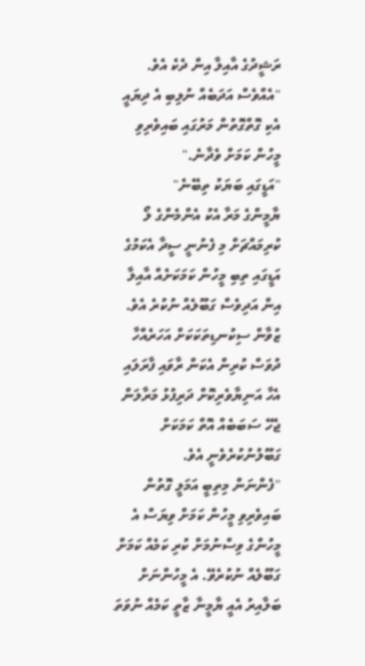ރަޝީދުގެ އާއިލާ އިން ދެކެ އެވެ.
"އެއްވެސް އަދަބެއް ނުލިބި އެ ދިޔައީ އެކި ގޮތްގޮތުން މަރުގައި ބައިވެރިވި މީހުން ކަމަށް ވެދާނެ."
"އަޑީގައި ބަޔަކު ތިބޭނެ"
ޔާމީންގެ މަރާ އެކު އެންމެންގެ ލޯ ކުރިމައްޗަށް މި ފެނުނީ ސީދާ އެކަމުގެ އަޑީގައި ތިބި މީހުން ކަމަކަށެއް އާއިލާ އިން އަދިވެސް ގަބޫލެއް ނުކުރެ އެވެ. ޒުވާން ސިކުނޑިތަކަކަށް އަހަރެއްހާ ދުވަސް ކުރިން އެކަން ރާވައި ފާރަލައި އެހާ އަނިޔާވެރިކޮށް ދަރިފުޅު މަރާލަން ޖެހޭ ސަބަބެއް އޮތް ކަމަކަށް ގަބޫލުނުކުރެވެނީ އެވެ.
"ފެންނަން މިތިބީ އަމަލީ ގޮތުން ބައިވެރިވި މީހުން ކަމަށް ވިޔަސް އެ މީހުންގެ ވިސްނުމަށް ކުރި ކަމެއް ކަމަށް ގަބޫލެއް ނުކުރެވޭ. އެ މީހުންނަށް ބަލާއިރު އެއީ ޔާމީނާ ޒާތީ ކަމެއް ނުވަތަ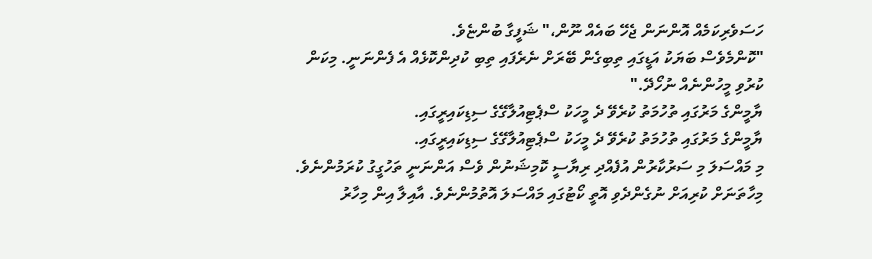ހަސަވެރިކަމެއް އޮންނަން ޖެހޭ ބައެއް ނޫން،" ޝަފީގާ ބުންޏެވެ.
"ކޮންމެވެސް ބަޔަކު އަޑީގައި ތިބިގެން ބޭރަށް ނެރެފައި ތިބި ކުދިންކޮޅެއް އެ ފެންނަނީ. މިކަން ކުރުވި މީހުންނެއް ނުހޯދޭ."
ޔާމީންގެ މަރުގައި ތުހުމަތު ކުރެވޭ ދެ މީހަކު ސްޕެޓިއުލާގޭގެ ސިޑިކައިރީގައި.
ޔާމީންގެ މަރުގައި ތުހުމަތު ކުރެވޭ ދެ މީހަކު ސްޕެޓިއުލާގޭގެ ސިޑިކައިރީގައި.
މި މައްސަލަ މި ސަރުކާރުން އުފެއްދި ރިޔާސީ ކޮމިޝަނުން ވެސް އަންނަނީ ތަހުގީގު ކުރަމުންނެވެ. މިހާތަނަށް ކުރިއަށް ނުގެންދެވި އޮތީ ކޯޓުގައި މައްސަލަ އޮތުމުންނެވެ. އާއިލާ އިން މިހާރު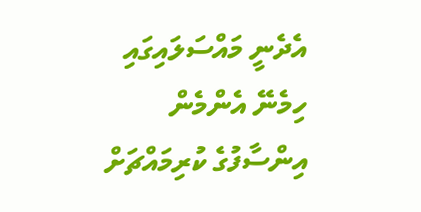އެދެނީ މައްސަލައިގައި ހިމެނޭ އެންމެން އިންސާފުގެ ކުރިމައްޗަށް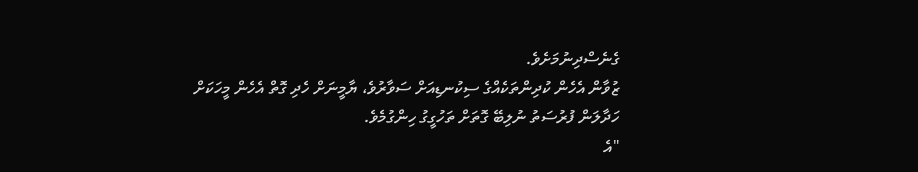ގެނެސްދިނުމަށެވެ.
ޒުވާން އެހެން ކުދިންތަކެއްގެ ސިކުނޑިއަށް ސަވާރުވެ، ޔާމީނަށް ހެދި ގޮތް އެހެން މީހަކަށް ހަދާލަން ފުރުސަތު ނުލިބޭ ގޮތަށް ތަހުގީގު ހިންގުމެވެ.
"އެ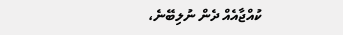ކުއްޖާއެއް ދެން ނުލިބޭނެ،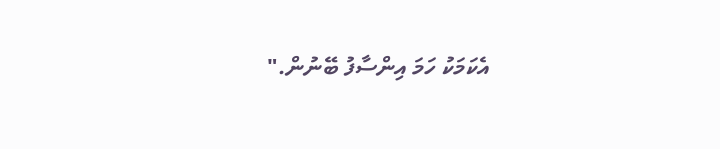އެކަމަކު ހަމަ އިންސާފު ބޭނުން."